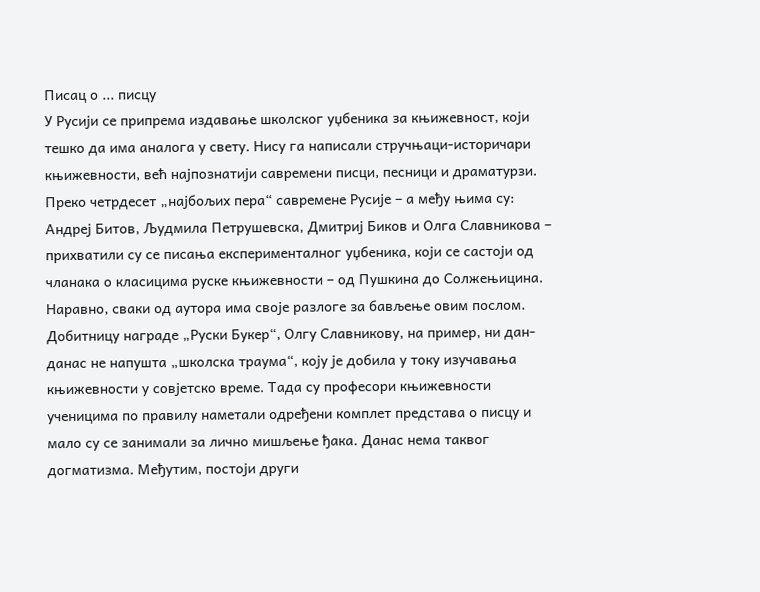Писац о ... писцу
У Русији се припрема издавање школског уџбеника за књижевност, који тешко да има аналога у свету. Нису га написали стручњаци-историчари књижевности, већ најпознатији савремени писци, песници и драматурзи.
Преко четрдесет „најбољих пера“ савремене Русије – а међу њима су: Андреј Битов, Људмила Петрушевска, Дмитриј Биков и Олга Славникова – прихватили су се писања експерименталног уџбеника, који се састоји од чланака о класицима руске књижевности – од Пушкина до Солжењицина. Наравно, сваки од аутора има своје разлоге за бављење овим послом. Добитницу награде „Руски Букер“, Олгу Славникову, на пример, ни дан-данас не напушта „школска траума“, коју је добила у току изучавања књижевности у совјетско време. Тада су професори књижевности ученицима по правилу наметали одређени комплет представа о писцу и мало су се занимали за лично мишљење ђака. Данас нема таквог догматизма. Међутим, постоји други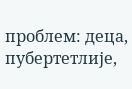проблем: деца, пубертетлије,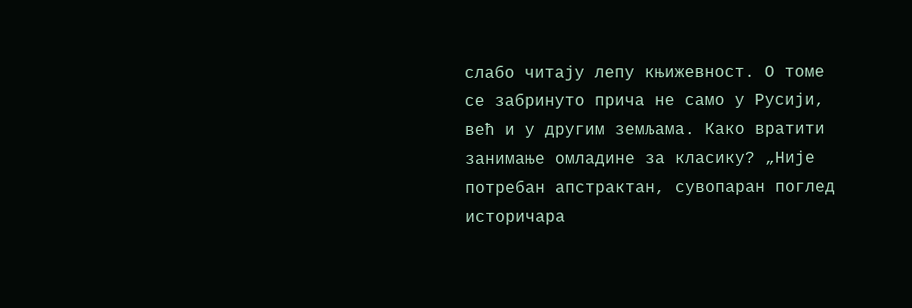слабо читају лепу књижевност. О томе се забринуто прича не само у Русији, већ и у другим земљама. Како вратити занимање омладине за класику? „Није потребан апстрактан, сувопаран поглед историчара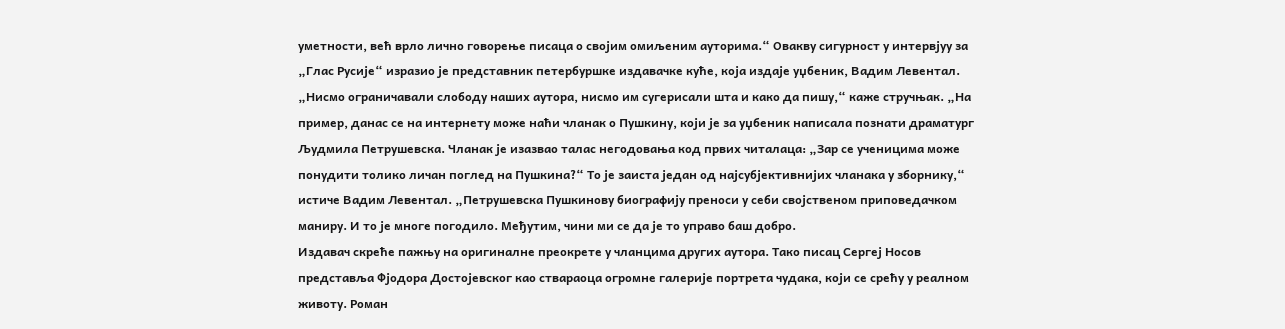уметности, већ врло лично говорење писаца о својим омиљеним ауторима.“ Овакву сигурност у интервјуу за „Глас Русије“ изразио је представник петербуршке издавачке куће, која издаје уџбеник, Вадим Левентал.
„Нисмо ограничавали слободу наших аутора, нисмо им сугерисали шта и како да пишу,“ каже стручњак. „На пример, данас се на интернету може наћи чланак о Пушкину, који је за уџбеник написала познати драматург Људмила Петрушевска. Чланак је изазвао талас негодовања код првих читалаца: „Зар се ученицима може понудити толико личан поглед на Пушкина?“ То је заиста један од најсубјективнијих чланака у зборнику,“ истиче Вадим Левентал. „Петрушевска Пушкинову биографију преноси у себи својственом приповедачком маниру. И то је многе погодило. Међутим, чини ми се да је то управо баш добро.
Издавач скреће пажњу на оригиналне преокрете у чланцима других аутора. Тако писац Сергеј Носов представља Фјодора Достојевског као ствараоца огромне галерије портрета чудака, који се срећу у реалном животу. Роман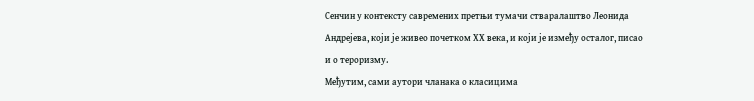Сенчин у контексту савремених претњи тумачи стваралаштво Леонида Андрејева, који је живео почетком ХХ века, и који је између осталог, писао и о тероризму.
Међутим, сами аутори чланака о класицима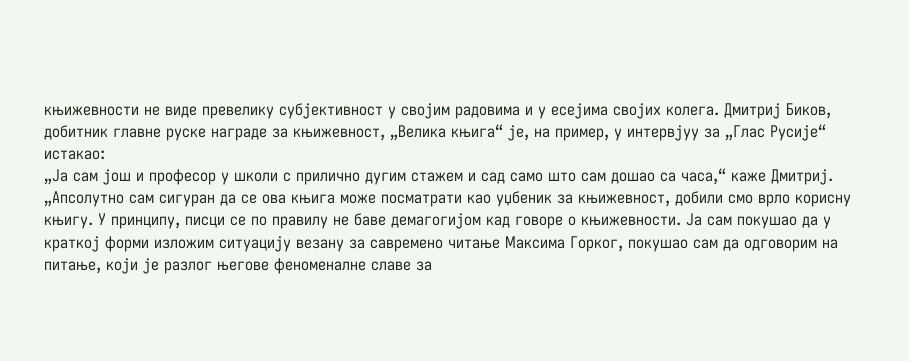књижевности не виде превелику субјективност у својим радовима и у есејима својих колега. Дмитриј Биков, добитник главне руске награде за књижевност, „Велика књига“ је, на пример, у интервјуу за „Глас Русије“ истакао:
„Ја сам још и професор у школи с прилично дугим стажем и сад само што сам дошао са часа,“ каже Дмитриј. „Апсолутно сам сигуран да се ова књига може посматрати као уџбеник за књижевност, добили смо врло корисну књигу. У принципу, писци се по правилу не баве демагогијом кад говоре о књижевности. Ја сам покушао да у краткој форми изложим ситуацију везану за савремено читање Максима Горког, покушао сам да одговорим на питање, који је разлог његове феноменалне славе за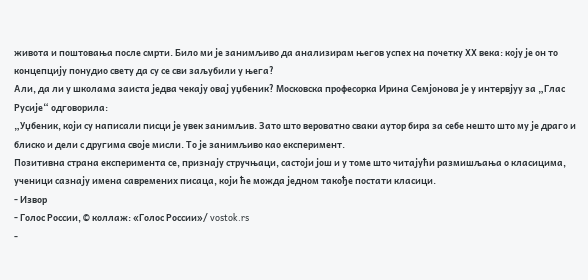живота и поштовања после смрти. Било ми је занимљиво да анализирам његов успех на почетку ХХ века: коју је он то концепцију понудио свету да су се сви заљубили у њега?
Али, да ли у школама заиста једва чекају овај уџбеник? Московска професорка Ирина Семјонова је у интервјуу за „Глас Русије“ одговорила:
„Уџбеник, који су написали писци је увек занимљив. Зато што вероватно сваки аутор бира за себе нешто што му је драго и блиско и дели с другима своје мисли. То је занимљиво као експеримент.
Позитивна страна експеримента се, признају стручњаци, састоји још и у томе што читајући размишљања о класицима, ученици сазнају имена савремених писаца, који ће можда једном такође постати класици.
- Извор
- Голос России, © коллаж: «Голос России»/ vostok.rs
-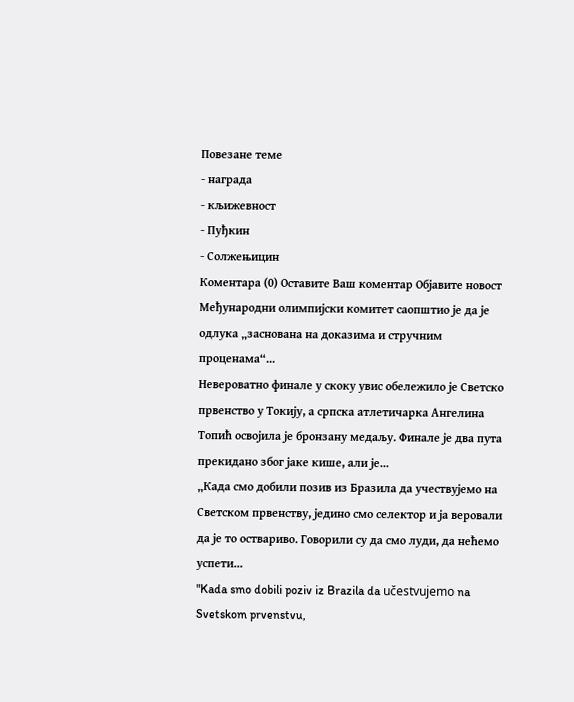Повезане теме
- награда
- кљижевност
- Пуђкин
- Солжењицин
Коментара (0) Оставите Ваш коментар Објавите новост
Међународни олимпијски комитет саопштио је да је одлука „заснована на доказима и стручним проценама“...
Невероватно финале у скоку увис обележило је Светско првенство у Токију, а српска атлетичарка Ангелина Топић освојила је бронзану медаљу. Финале је два пута прекидано због јаке кише, али је...
„Када смо добили позив из Бразила да учествујемо на Светском првенству, једино смо селектор и ја веровали да је то оствариво. Говорили су да смо луди, да нећемо успети...
"Kada smo dobili poziv iz Brazila da učestvujemo na Svetskom prvenstvu,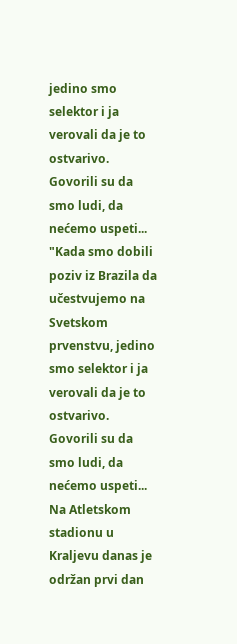jedino smo selektor i ja verovali da je to ostvarivo. Govorili su da smo ludi, da nećemo uspeti...
"Kada smo dobili poziv iz Brazila da učestvujemo na Svetskom prvenstvu, jedino smo selektor i ja verovali da je to ostvarivo. Govorili su da smo ludi, da nećemo uspeti...
Na Atletskom stadionu u Kraljevu danas je održan prvi dan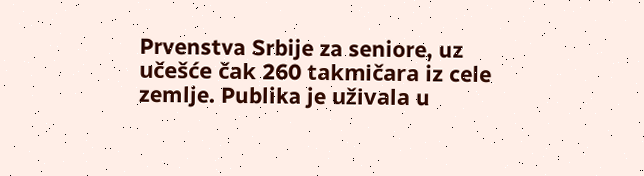Prvenstva Srbije za seniore, uz učešće čak 260 takmičara iz cele zemlje. Publika je uživala u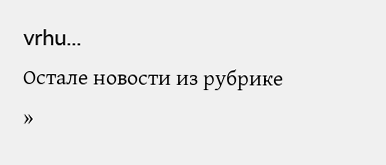vrhu...
Остале новости из рубрике »